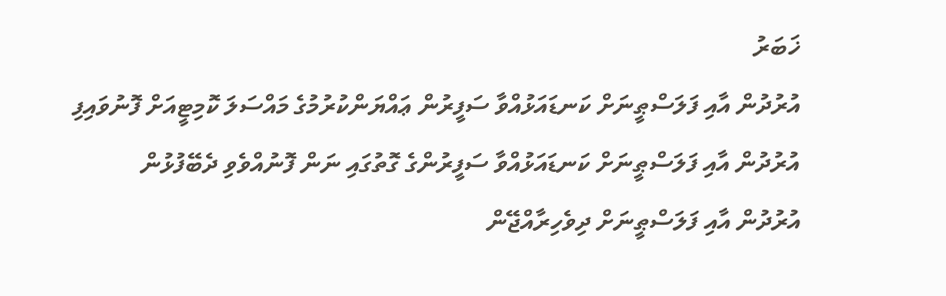ޚަބަރު
އުރުދުން އާއި ފަލަސްޠީނަށް ކަނޑައަޅުއްވާ ސަފީރުން ޢައްޔަންކުރުމުގެ މައްސަލަ ކޮމިޓީއަށް ފޮނުވައިފި
އުރުދުން އާއި ފަލަސްޠީނަށް ކަނޑައަޅުއްވާ ސަފީރުންގެ ގޮތުގައި ނަން ފޮނުއްވެވި ދެބޭފުޅުން
އުރުދުން އާއި ފަލަސްޠީނަށް ދިވެހިރާއްޖޭން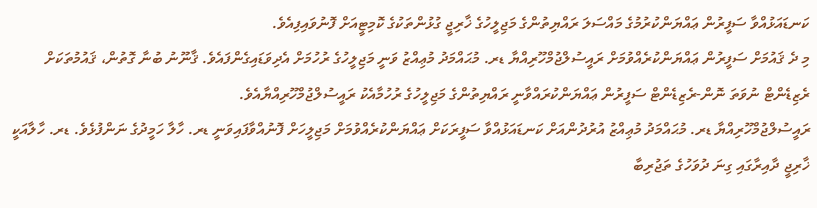ކަނޑައަޅުއްވާ ސަފީރުން ޢައްޔަންކުރުމުގެ މައްސަލަ ރައްޔިތުންގެ މަޖިލީހުގެ ޚާރިޖީ ގުޅުންތަކުގެ ކޮމިޓީއަށް ފޮނުވައިފިއެވެ.
މި ދެ ޤައުމަށް ސަފީރުން ޢައްޔަންކުރެއްވުމަށް ރައީސުލްޖުމްހޫރިއްޔާ ޑރ. މުޙައްމަދު މުޢިއްޒު ވަނީ މަޖިލީހުގެ ރުހުމަށް އެދިވަޑައިގެންފައެވެ. ޤާނޫނު ބުނާ ގޮތުން، ޤައުމުތަކަށް ރެޒިޑެންޓް ނުވަތަ ނޮން-ރެޒިޑެންޓް ސަފީރުން ޢައްޔަންކުރައްވާނީ ރައްޔިތުންގެ މަޖިލީހުގެ ރުހުމާއެކު ރައީސުލްޖުމްހޫރިއްޔާއެވެ.
ރައީސުލްޖުމްހޫރިއްޔާ ޑރ. މުޙައްމަދު މުޢިއްޒު އުރުދުންއަށް ކަނޑައަޅުއްވާ ސަފީރަކަށް ޢައްޔަންކުރެއްވުމަށް މަޖިލީހަށް ފޮނުއްވާފައިވަނީ ޑރ. ހާލާ ހަމީދުގެ ނަންފުޅެވެ. ޑރ. ހާލާއަކީ ޚާރިޖީ ދާއިރާގައި ގިނަ ދުވަހުގެ ތަޖުރިބާ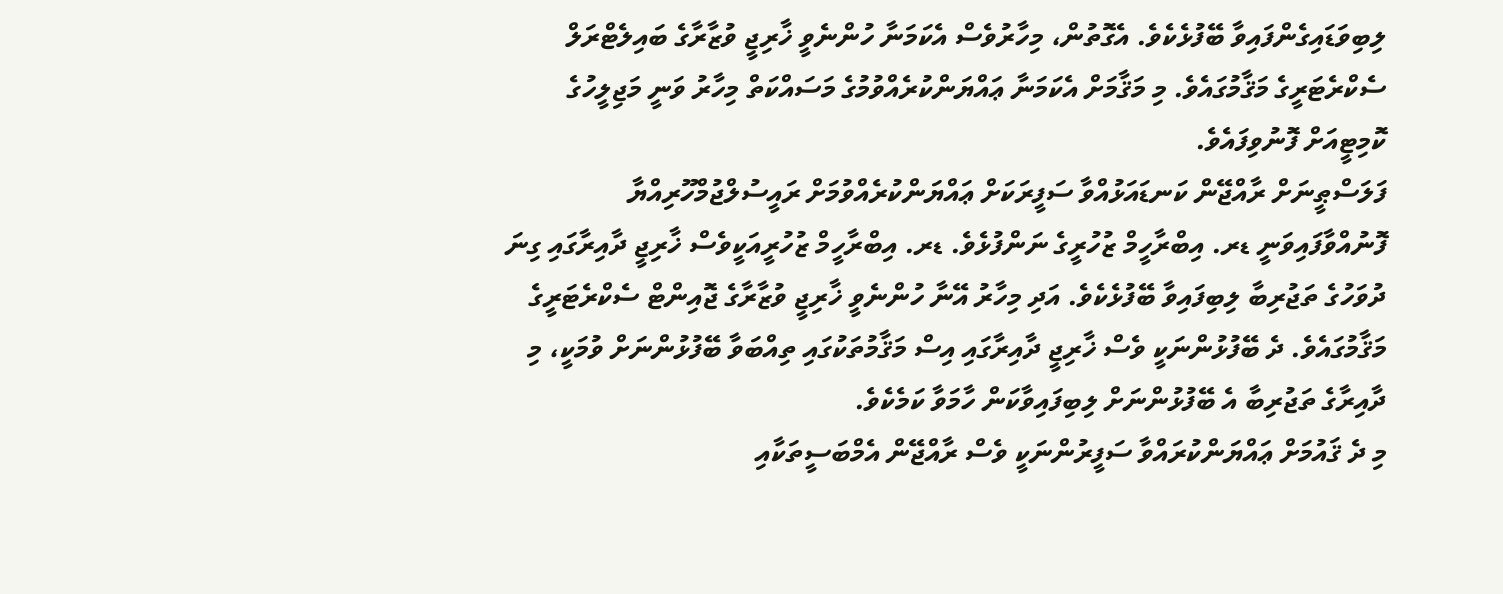ލިބިވަޑައިގެންފައިވާ ބޭފުޅެކެވެ. އެގޮތުން، މިހާރުވެސް އެކަމަނާ ހުންނެވީ ޚާރިޖީ ވުޒާރާގެ ބައިލެޓްރަލް ސެކްރެޓަރީގެ މަޤާމުގައެވެ. މި މަޤާމަށް އެކަމަނާ ޢައްޔަންކުރެއްވުމުގެ މަސައްކަތް މިހާރު ވަނީ މަޖިލީހުގެ ކޮމިޓީއަށް ފޮނުވިފައެވެ.
ފަލަސްޠީނަށް ރާއްޖޭން ކަނޑައަޅުއްވާ ސަފީރަކަށް ޢައްޔަންކުރެއްވުމަށް ރައީސުލްޖުމްހޫރިއްޔާ ފޮނުއްވާފައިވަނީ ޑރ. އިބްރާހީމް ޒުހުރީގެ ނަންފުޅެވެ. ޑރ. އިބްރާހީމް ޒުހުރީއަކީވެސް ޚާރިޖީ ދާއިރާގައި ގިނަ ދުވަހުގެ ތަޖުރިބާ ލިބިފައިވާ ބޭފުޅެކެވެ. އަދި މިހާރު އޭނާ ހުންނެވީ ޚާރިޖީ ވުޒާރާގެ ޖޮއިންޓް ސެކްރެޓަރީގެ މަޤާމުގައެވެ. ދެ ބޭފުޅުންނަކީ ވެސް ޚާރިޖީ ދާއިރާގައި އިސް މަޤާމުތަކުގައި ތިއްބަވާ ބޭފުޅުންނަށް ވުމަކީ، މި ދާއިރާގެ ތަޖުރިބާ އެ ބޭފުޅުންނަށް ލިބިފައިވާކަން ހާމަވާ ކަމެކެވެ.
މި ދެ ޤައުމަށް ޢައްޔަންކުރައްވާ ސަފީރުންނަކީ ވެސް ރާއްޖޭން އެމްބަސީތަކާއި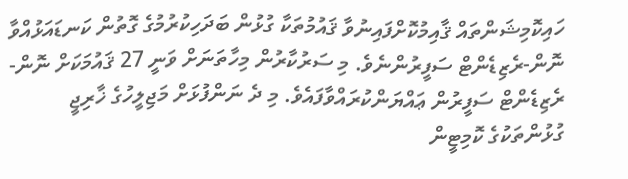ހައިކޮމިޝަންތައް ޤާއިމުކޮށްފައިނުވާ ޤައުމުތަކާ ގުޅުން ބަދަހިކުރުމުގެ ގޮތުން ކަނޑައަޅުއްވާ ނޮން-ރެޒިޑެންޓް ސަފީރުންނެވެ. މި ސަރުކާރުން މިހާތަނަށް ވަނީ 27 ޤައުމަކަށް ނޮން-ރެޒިޑެންޓް ސަފީރުން ޢައްޔަންކުރައްވާފައެވެ. މި ދެ ނަންފުޅަށް މަޖިލީހުގެ ޚާރިޖީ ގުޅުންތަކުގެ ކޮމިޓީން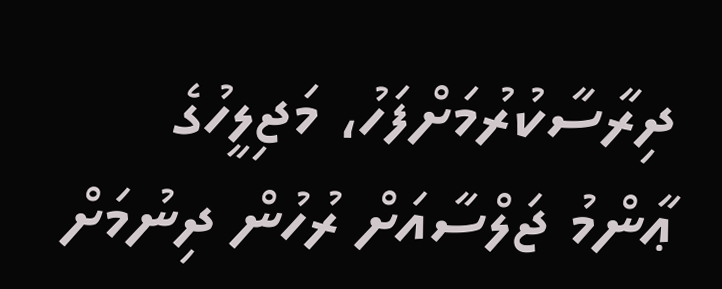ދިރާސާކުރުމަށްފަހު، މަޖިލީހުގެ ޢާންމު ޖަލްސާއަށް ރުހުން ދިނުމަށް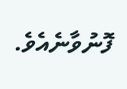ފޮނުވާނެއެވެ.